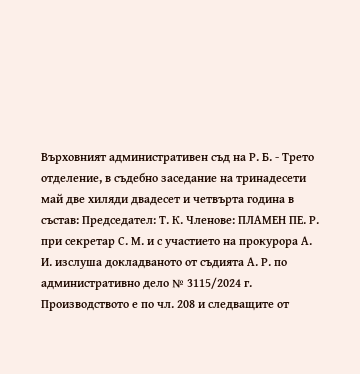Върховният административен съд на Р. Б. - Трето отделение, в съдебно заседание на тринадесети май две хиляди двадесет и четвърта година в състав: Председател: Т. К. Членове: ПЛАМЕН ПЕ. Р. при секретар С. М. и с участието на прокурора А. И. изслуша докладваното от съдията А. Р. по административно дело № 3115/2024 г.
Производството е по чл. 208 и следващите от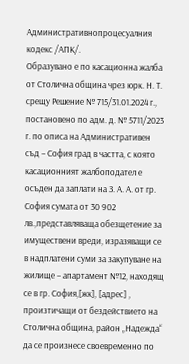Административнопроцесуалния кодекс /АПК/.
Образувано е по касационна жалба от Столична община чрез юрк. Н. Т. срещу Решение № 715/31.01.2024 г., постановено по адм. д. № 5711/2023 г. по описа на Административен съд – София град в частта, с която касационният жалбоподател е осъден да заплати на З. А. А. от гр. София сумата от 30 902 лв.,представляваща обезщетение за имуществени вреди, изразяващи се в надплатени суми за закупуване на жилище – апартамент №12, находящ се в гр. София,[жк], [адрес] , произтичащи от бездействието на Столична община, район „Надежда“ да се произнесе своевременно по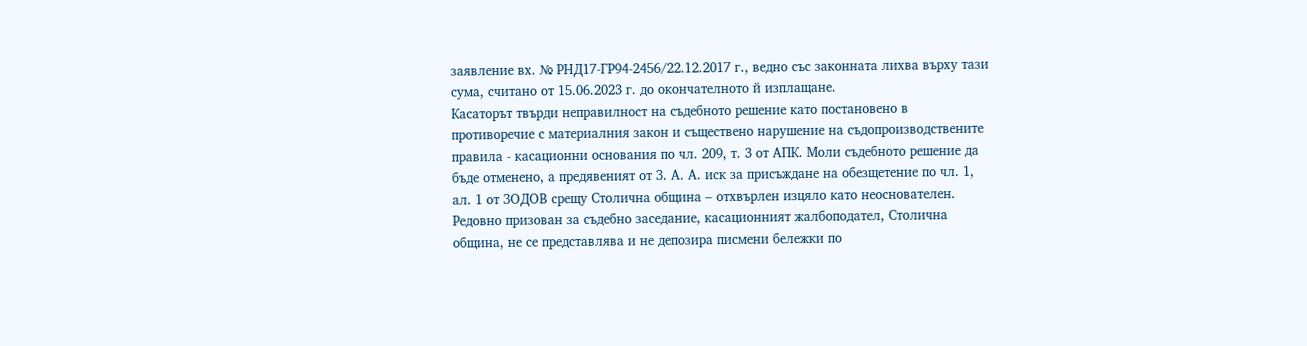заявление вх. № РНД17-ГР94-2456/22.12.2017 г., ведно със законната лихва върху тази сума, считано от 15.06.2023 г. до окончателното й изплащане.
Касаторът твърди неправилност на съдебното решение като постановено в противоречие с материалния закон и съществено нарушение на съдопроизводствените правила - касационни основания по чл. 209, т. 3 от АПК. Моли съдебното решение да бъде отменено, а предявеният от З. А. А. иск за присъждане на обезщетение по чл. 1, ал. 1 от ЗОДОВ срещу Столична община – отхвърлен изцяло като неоснователен.
Редовно призован за съдебно заседание, касационният жалбоподател, Столична община, не се представлява и не депозира писмени бележки по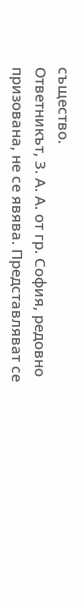същество.
Ответникът, З. А. А. от гр. София, редовно призована, не се явява. Представляват се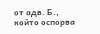от адв. Б., който оспорва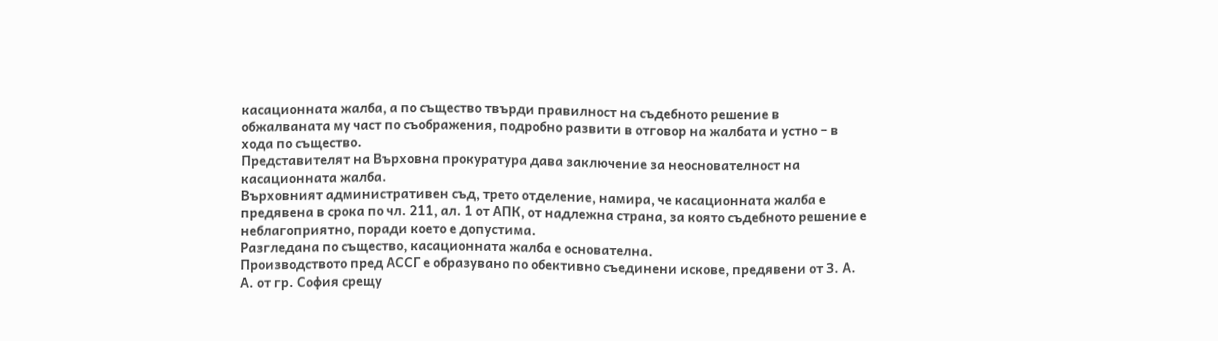касационната жалба, а по същество твърди правилност на съдебното решение в обжалваната му част по съображения, подробно развити в отговор на жалбата и устно – в хода по същество.
Представителят на Върховна прокуратура дава заключение за неоснователност на касационната жалба.
Върховният административен съд, трето отделение, намира, че касационната жалба е предявена в срока по чл. 211, ал. 1 от АПК, от надлежна страна, за която съдебното решение е неблагоприятно, поради което е допустима.
Разгледана по същество, касационната жалба е основателна.
Производството пред АССГ е образувано по обективно съединени искове, предявени от З. А. А. от гр. София срещу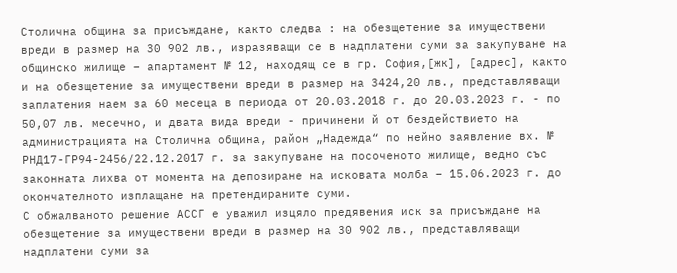Столична община за присъждане, както следва : на обезщетение за имуществени вреди в размер на 30 902 лв., изразяващи се в надплатени суми за закупуване на общинско жилище – апартамент № 12, находящ се в гр. София,[жк], [адрес], както и на обезщетение за имуществени вреди в размер на 3424,20 лв., представляващи заплатения наем за 60 месеца в периода от 20.03.2018 г. до 20.03.2023 г. - по 50,07 лв. месечно, и двата вида вреди - причинени й от бездействието на администрацията на Столична община, район „Надежда“ по нейно заявление вх. № РНД17-ГР94-2456/22.12.2017 г. за закупуване на посоченото жилище, ведно със законната лихва от момента на депозиране на исковата молба – 15.06.2023 г. до окончателното изплащане на претендираните суми.
С обжалваното решение АССГ е уважил изцяло предявения иск за присъждане на обезщетение за имуществени вреди в размер на 30 902 лв., представляващи надплатени суми за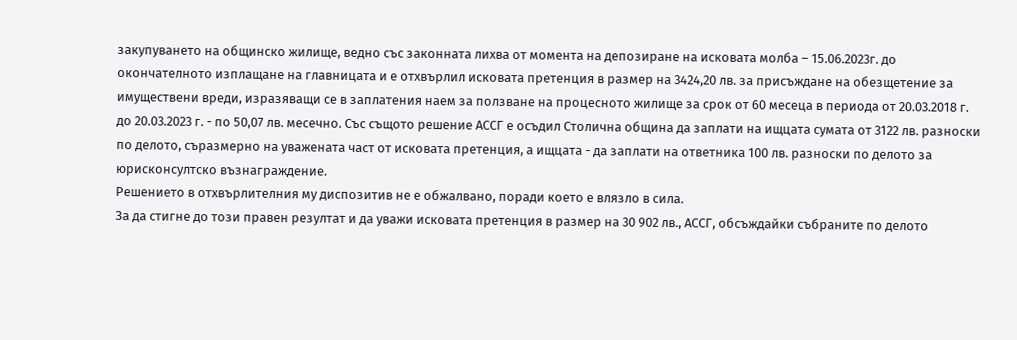закупуването на общинско жилище, ведно със законната лихва от момента на депозиране на исковата молба – 15.06.2023г. до окончателното изплащане на главницата и е отхвърлил исковата претенция в размер на 3424,20 лв. за присъждане на обезщетение за имуществени вреди, изразяващи се в заплатения наем за ползване на процесното жилище за срок от 60 месеца в периода от 20.03.2018 г. до 20.03.2023 г. - по 50,07 лв. месечно. Със същото решение АССГ е осъдил Столична община да заплати на ищцата сумата от 3122 лв. разноски по делото, съразмерно на уважената част от исковата претенция, а ищцата - да заплати на ответника 100 лв. разноски по делото за юрисконсултско възнаграждение.
Решението в отхвърлителния му диспозитив не е обжалвано, поради което е влязло в сила.
За да стигне до този правен резултат и да уважи исковата претенция в размер на 30 902 лв., АССГ, обсъждайки събраните по делото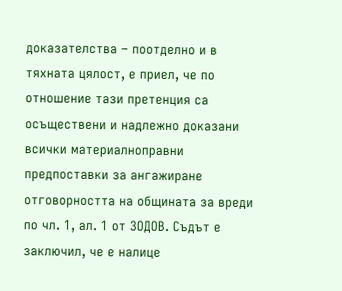доказателства – поотделно и в тяхната цялост, е приел, че по отношение тази претенция са осъществени и надлежно доказани всички материалноправни предпоставки за ангажиране отговорността на общината за вреди по чл. 1, ал. 1 от ЗОДОВ. Съдът е заключил, че е налице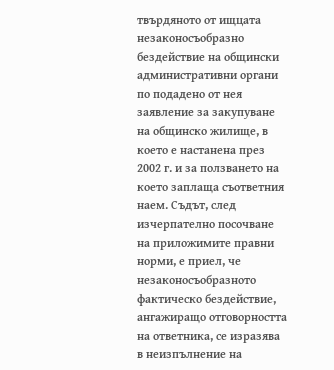твърдяното от ищцата незаконосъобразно бездействие на общински административни органи по подадено от нея заявление за закупуване на общинско жилище, в което е настанена през 2002 г. и за ползването на което заплаща съответния наем. Съдът, след изчерпателно посочване на приложимите правни норми, е приел, че незаконосъобразното фактическо бездействие, ангажиращо отговорността на ответника, се изразява в неизпълнение на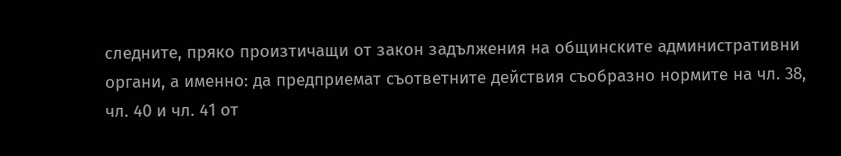следните, пряко произтичащи от закон задължения на общинските административни органи, а именно: да предприемат съответните действия съобразно нормите на чл. 38, чл. 40 и чл. 41 от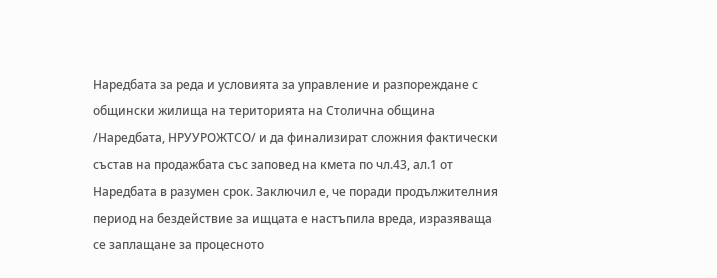Наредбата за реда и условията за управление и разпореждане с общински жилища на територията на Столична община /Наредбата, НРУУРОЖТСО/ и да финализират сложния фактически състав на продажбата със заповед на кмета по чл.43, ал.1 от Наредбата в разумен срок. Заключил е, че поради продължителния период на бездействие за ищцата е настъпила вреда, изразяваща се заплащане за процесното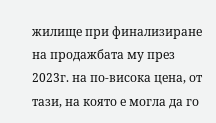жилище при финализиране на продажбата му през 2023г. на по-висока цена, от тази, на която е могла да го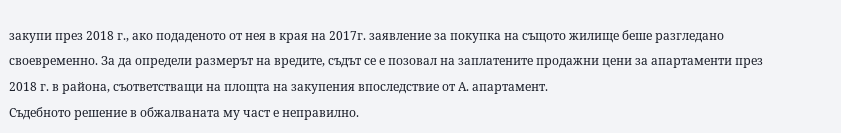закупи през 2018 г., ако подаденото от нея в края на 2017г. заявление за покупка на същото жилище беше разгледано своевременно. За да определи размерът на вредите, съдът се е позовал на заплатените продажни цени за апартаменти през 2018 г. в района, съответстващи на площта на закупения впоследствие от А. апартамент.
Съдебното решение в обжалваната му част е неправилно.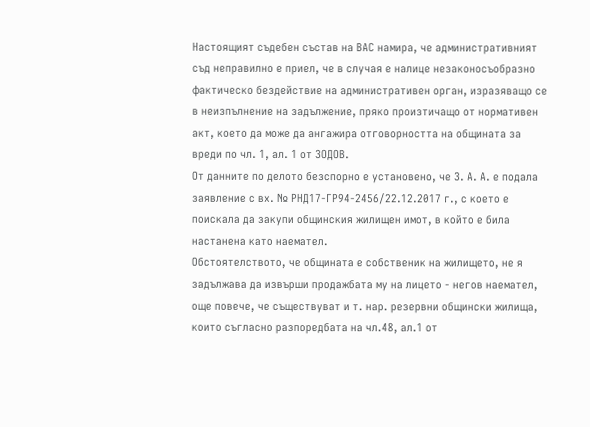Настоящият съдебен състав на ВАС намира, че административният съд неправилно е приел, че в случая е налице незаконосъобразно фактическо бездействие на административен орган, изразяващо се в неизпълнение на задължение, пряко произтичащо от нормативен акт, което да може да ангажира отговорността на общината за вреди по чл. 1, ал. 1 от ЗОДОВ.
От данните по делото безспорно е установено, че З. А. А. е подала заявление с вх. № РНД17-ГР94-2456/22.12.2017 г., с което е поискала да закупи общинския жилищен имот, в който е била настанена като наемател.
Обстоятелството, че общината е собственик на жилището, не я задължава да извърши продажбата му на лицето - негов наемател, още повече, че съществуват и т. нар. резервни общински жилища, които съгласно разпоредбата на чл.48, ал.1 от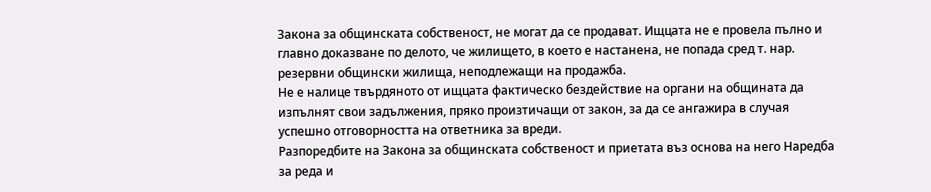Закона за общинската собственост, не могат да се продават. Ищцата не е провела пълно и главно доказване по делото, че жилището, в което е настанена, не попада сред т. нар. резервни общински жилища, неподлежащи на продажба.
Не е налице твърдяното от ищцата фактическо бездействие на органи на общината да изпълнят свои задължения, пряко произтичащи от закон, за да се ангажира в случая успешно отговорността на ответника за вреди.
Разпоредбите на Закона за общинската собственост и приетата въз основа на него Наредба за реда и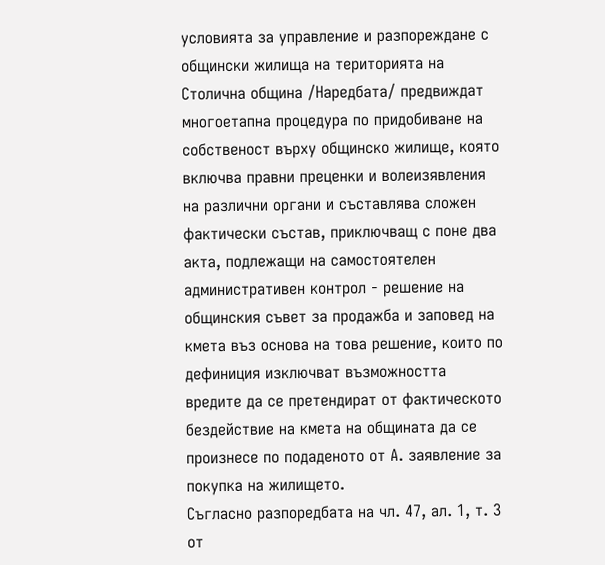условията за управление и разпореждане с общински жилища на територията на Столична община /Наредбата/ предвиждат многоетапна процедура по придобиване на собственост върху общинско жилище, която включва правни преценки и волеизявления на различни органи и съставлява сложен фактически състав, приключващ с поне два акта, подлежащи на самостоятелен административен контрол - решение на общинския съвет за продажба и заповед на кмета въз основа на това решение, които по дефиниция изключват възможността вредите да се претендират от фактическото бездействие на кмета на общината да се произнесе по подаденото от А. заявление за покупка на жилището.
Съгласно разпоредбата на чл. 47, ал. 1, т. 3 от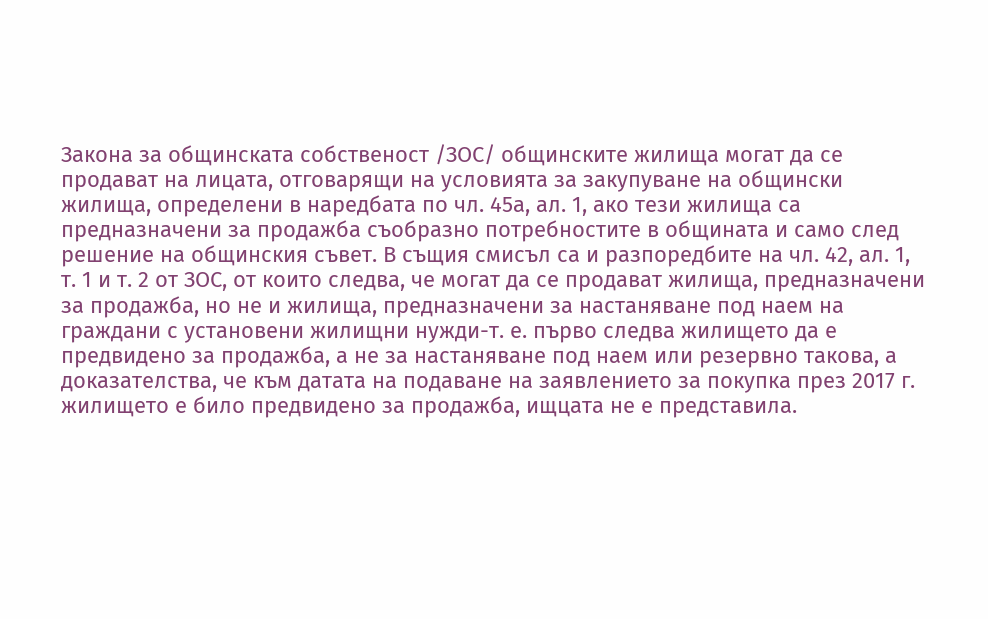Закона за общинската собственост /ЗОС/ общинските жилища могат да се продават на лицата, отговарящи на условията за закупуване на общински жилища, определени в наредбата по чл. 45а, ал. 1, ако тези жилища са предназначени за продажба съобразно потребностите в общината и само след решение на общинския съвет. В същия смисъл са и разпоредбите на чл. 42, ал. 1, т. 1 и т. 2 от ЗОС, от които следва, че могат да се продават жилища, предназначени за продажба, но не и жилища, предназначени за настаняване под наем на граждани с установени жилищни нужди-т. е. първо следва жилището да е предвидено за продажба, а не за настаняване под наем или резервно такова, а доказателства, че към датата на подаване на заявлението за покупка през 2017 г. жилището е било предвидено за продажба, ищцата не е представила.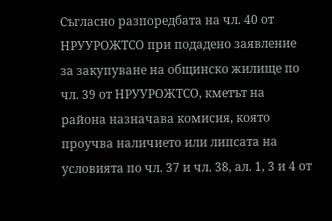Съгласно разпоредбата на чл. 40 от НРУУРОЖТСО при подадено заявление за закупуване на общинско жилище по чл. 39 от НРУУРОЖТСО, кметът на района назначава комисия, която проучва наличието или липсата на условията по чл. 37 и чл. 38, ал. 1, 3 и 4 от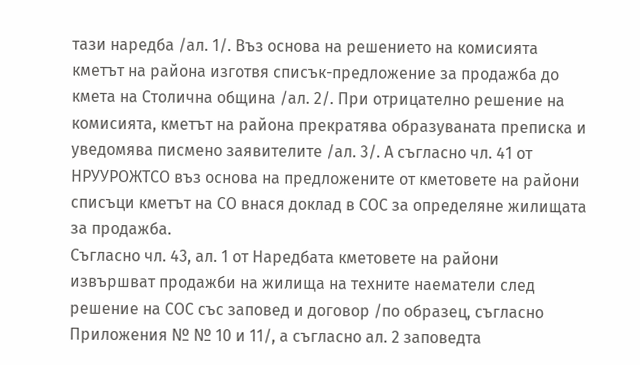тази наредба /ал. 1/. Въз основа на решението на комисията кметът на района изготвя списък-предложение за продажба до кмета на Столична община /ал. 2/. При отрицателно решение на комисията, кметът на района прекратява образуваната преписка и уведомява писмено заявителите /ал. 3/. А съгласно чл. 41 от НРУУРОЖТСО въз основа на предложените от кметовете на райони списъци кметът на СО внася доклад в СОС за определяне жилищата за продажба.
Съгласно чл. 43, ал. 1 от Наредбата кметовете на райони извършват продажби на жилища на техните наематели след решение на СОС със заповед и договор /по образец, съгласно Приложения № № 10 и 11/, а съгласно ал. 2 заповедта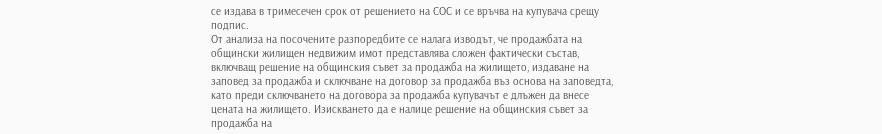се издава в тримесечен срок от решението на СОС и се връчва на купувача срещу подпис.
От анализа на посочените разпоредбите се налага изводът, че продажбата на общински жилищен недвижим имот представлява сложен фактически състав, включващ решение на общинския съвет за продажба на жилището, издаване на заповед за продажба и сключване на договор за продажба въз основа на заповедта, като преди сключването на договора за продажба купувачът е длъжен да внесе цената на жилището. Изискването да е налице решение на общинския съвет за продажба на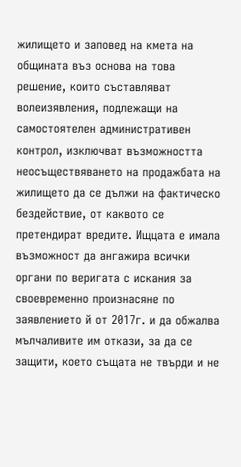жилището и заповед на кмета на общината въз основа на това решение, които съставляват волеизявления, подлежащи на самостоятелен административен контрол, изключват възможността неосъществяването на продажбата на жилището да се дължи на фактическо бездействие, от каквото се претендират вредите. Ищцата е имала възможност да ангажира всички органи по веригата с искания за своевременно произнасяне по заявлението й от 2017г. и да обжалва мълчаливите им откази, за да се защити, което същата не твърди и не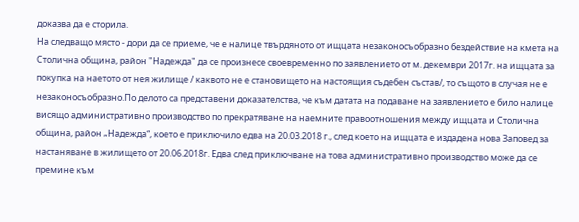доказва да е сторила.
На следващо място - дори да се приеме, че е налице твърдяното от ищцата незаконосъобразно бездействие на кмета на Столична община, район "Надежда" да се произнесе своевременно по заявлението от м. декември 2017г. на ищцата за покупка на наетото от нея жилище / каквото не е становището на настоящия съдебен състав/, то същото в случая не е незаконосъобразно.По делото са представени доказателства, че към датата на подаване на заявлението е било налице висящо административно производство по прекратяване на наемните правоотношения между ищцата и Столична община, район „Надежда“, което е приключило едва на 20.03.2018 г., след което на ищцата е издадена нова Заповед за настаняване в жилището от 20.06.2018г. Едва след приключване на това административно производство може да се премине към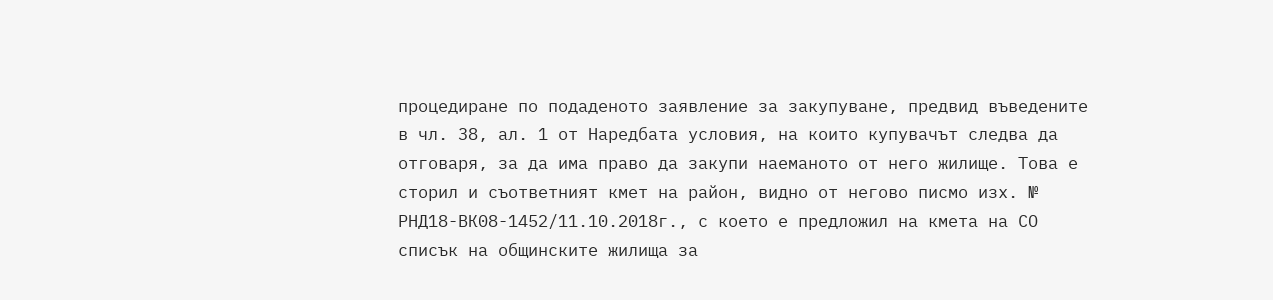процедиране по подаденото заявление за закупуване, предвид въведените в чл. 38, ал. 1 от Наредбата условия, на които купувачът следва да отговаря, за да има право да закупи наеманото от него жилище. Това е сторил и съответният кмет на район, видно от негово писмо изх. № РНД18-ВК08-1452/11.10.2018г., с което е предложил на кмета на СО списък на общинските жилища за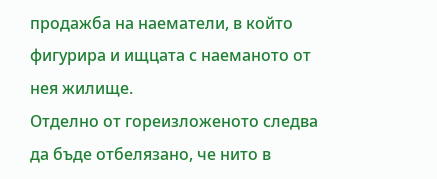продажба на наематели, в който фигурира и ищцата с наеманото от нея жилище.
Отделно от гореизложеното следва да бъде отбелязано, че нито в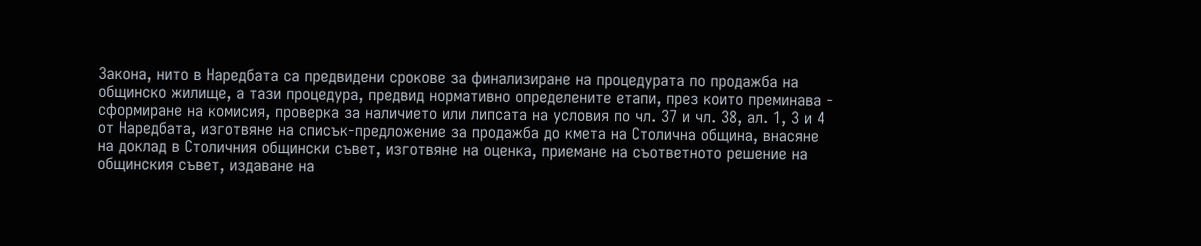Закона, нито в Наредбата са предвидени срокове за финализиране на процедурата по продажба на общинско жилище, а тази процедура, предвид нормативно определените етапи, през които преминава - сформиране на комисия, проверка за наличието или липсата на условия по чл. 37 и чл. 38, ал. 1, 3 и 4 от Наредбата, изготвяне на списък-предложение за продажба до кмета на Столична община, внасяне на доклад в Столичния общински съвет, изготвяне на оценка, приемане на съответното решение на общинския съвет, издаване на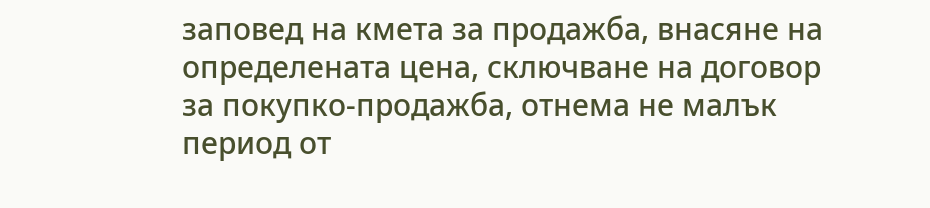заповед на кмета за продажба, внасяне на определената цена, сключване на договор за покупко-продажба, отнема не малък период от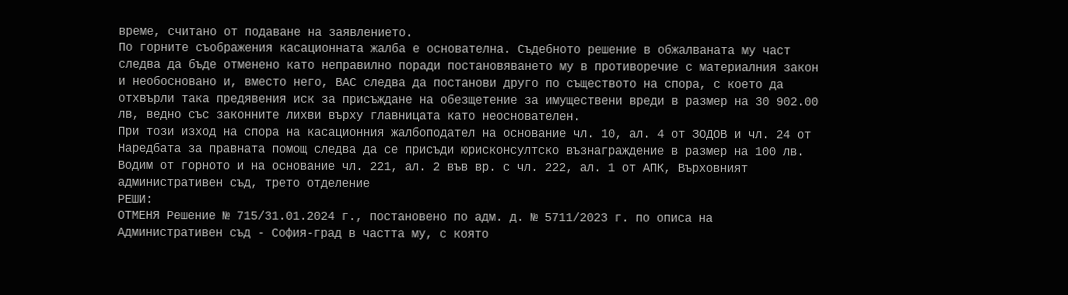време, считано от подаване на заявлението.
По горните съображения касационната жалба е основателна. Съдебното решение в обжалваната му част следва да бъде отменено като неправилно поради постановяването му в противоречие с материалния закон и необосновано и, вместо него, ВАС следва да постанови друго по съществото на спора, с което да отхвърли така предявения иск за присъждане на обезщетение за имуществени вреди в размер на 30 902.00 лв, ведно със законните лихви върху главницата като неоснователен.
При този изход на спора на касационния жалбоподател на основание чл. 10, ал. 4 от ЗОДОВ и чл. 24 от Наредбата за правната помощ следва да се присъди юрисконсултско възнаграждение в размер на 100 лв.
Водим от горното и на основание чл. 221, ал. 2 във вр. с чл. 222, ал. 1 от АПК, Върховният административен съд, трето отделение
РЕШИ:
ОТМЕНЯ Решение № 715/31.01.2024 г., постановено по адм. д. № 5711/2023 г. по описа на Административен съд - София-град в частта му, с която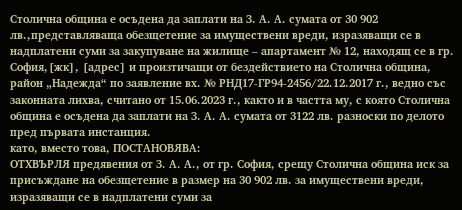Столична община е осъдена да заплати на З. А. А. сумата от 30 902 лв.,представляваща обезщетение за имуществени вреди, изразяващи се в надплатени суми за закупуване на жилище – апартамент № 12, находящ се в гр. София,[жк], [адрес] и произтичащи от бездействието на Столична община, район „Надежда“ по заявление вх. № РНД17-ГР94-2456/22.12.2017 г., ведно със законната лихва, считано от 15.06.2023 г., както и в частта му, с която Столична община е осъдена да заплати на З. А. А. сумата от 3122 лв. разноски по делото пред първата инстанция.
като, вместо това, ПОСТАНОВЯВА:
ОТХВЪРЛЯ предявения от З. А. А., от гр. София, срещу Столична община иск за присъждане на обезщетение в размер на 30 902 лв. за имуществени вреди, изразяващи се в надплатени суми за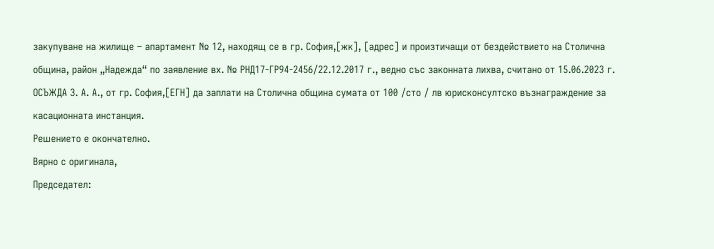закупуване на жилище – апартамент № 12, находящ се в гр. София,[жк], [адрес] и произтичащи от бездействието на Столична община, район „Надежда“ по заявление вх. № РНД17-ГР94-2456/22.12.2017 г., ведно със законната лихва, считано от 15.06.2023 г.
ОСЪЖДА З. А. А., от гр. София,[ЕГН] да заплати на Столична община сумата от 100 /сто / лв юрисконсултско възнаграждение за касационната инстанция.
Решението е окончателно.
Вярно с оригинала,
Председател: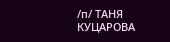/п/ ТАНЯ КУЦАРОВА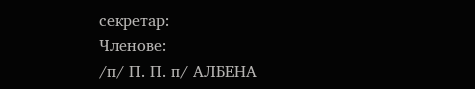секретар:
Членове:
/п/ П. П. п/ АЛБЕНА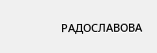РАДОСЛАВОВА